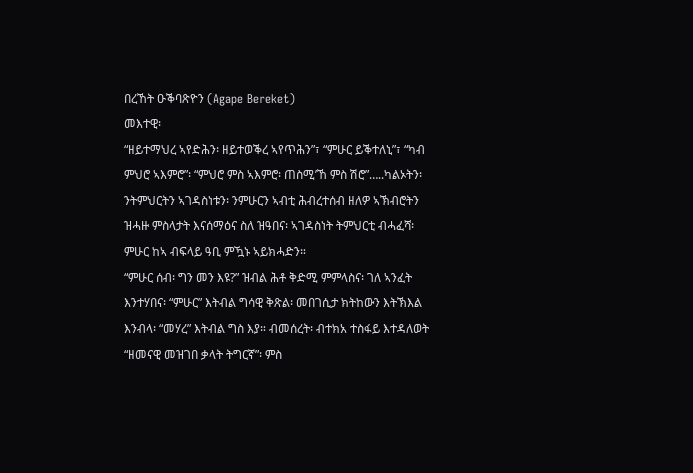በረኸት ዑቕባጽዮን (Agape Bereket)
መእተዊ፡
“ዘይተማህረ ኣየድሕን፡ ዘይተወቕረ ኣየጥሕን”፣ “ምሁር ይቕተለኒ”፣ “ካብ ምህሮ ኣእምሮ”፡ “ምህሮ ምስ ኣእምሮ፡ ጠስሚ’ኸ ምስ ሽሮ”…..ካልኦትን፡ ንትምህርትን ኣገዳስነቱን፡ ንምሁርን ኣብቲ ሕብረተሰብ ዘለዎ ኣኽብሮትን ዝሓዙ ምስላታት እናሰማዕና ስለ ዝዓበና፡ ኣገዳስነት ትምህርቲ ብሓፈሻ፡ ምሁር ከኣ ብፍላይ ዓቢ ምዃኑ ኣይክሓድን።
“ምሁር ሰብ፡ ግን መን እዩ?” ዝብል ሕቶ ቅድሚ ምምላስና፡ ገለ ኣንፈት እንተሃበና፡ “ምሁር” እትብል ግሳዊ ቅጽል፡ መበገሲታ ክትከውን እትኽእል እንብላ፡ “መሃረ” እትብል ግስ እያ። ብመሰረት፡ ብተክአ ተስፋይ እተዳለወት “ዘመናዊ መዝገበ ቃላት ትግርኛ”፡ ምስ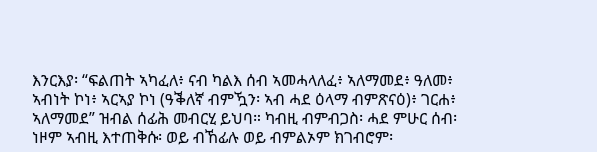እንርእያ፡ “ፍልጠት ኣካፈለ፥ ናብ ካልእ ሰብ ኣመሓላለፈ፥ ኣለማመደ፥ ዓለመ፥ ኣብነት ኮነ፥ ኣርኣያ ኮነ (ዓቕለኛ ብምዃን፡ ኣብ ሓደ ዕላማ ብምጽናዕ)፥ ገርሐ፥ ኣለማመደ” ዝብል ሰፊሕ መብርሂ ይህባ። ካብዚ ብምብጋስ፡ ሓደ ምሁር ሰብ፡ ነዞም ኣብዚ እተጠቅሱ፡ ወይ ብኸፊሉ ወይ ብምልኦም ክገብሮም፡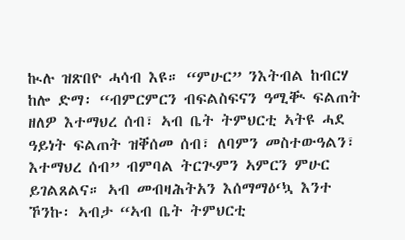ኲሉ ዝጽበዮ ሓሳብ እዩ። “ምሁር” ንእትብል ከብርሃ ከሎ ድማ፡ “ብምርምርን ብፍልስፍናን ዓሚቚ ፍልጠት ዘለዎ እተማህረ ሰብ፣ ኣብ ቤት ትምህርቲ ኣትዩ ሓደ ዓይነት ፍልጠት ዝቐሰመ ሰብ፣ ለባምን መስተውዓልን፣ እተማህረ ሰብ” ብምባል ትርጒምን ኣምርን ምሁር ይገልጸልና። ኣብ መብዛሕትአን እሰማማዕ‘ኳ እንተ ኾንኩ፡ ኣብታ “ኣብ ቤት ትምህርቲ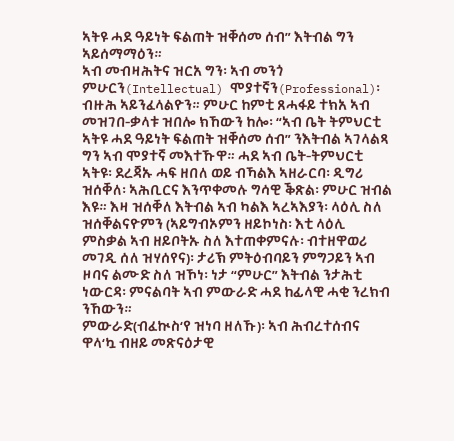ኣትዩ ሓደ ዓይነት ፍልጠት ዝቐሰመ ሰብ” እትብል ግን ኣይሰማማዕን።
ኣብ መብዛሕትና ዝርአ ግን፡ ኣብ መንጎ ምሁርን(Intellectual) ሞያተኛን(Professional)፡ ብዙሕ ኣይንፈላልዮን። ምሁር ከምቲ ጸሓፋይ ተክአ ኣብ መዝገበ-ቃላቱ ዝበሎ ክኸውን ከሎ፡ “ኣብ ቤት ትምህርቲ ኣትዩ ሓደ ዓይነት ፍልጠት ዝቐሰመ ሰብ” ንእትብል ኣገላልጻ ግን ኣብ ሞያተኛ መእተኹዋ። ሓደ ኣብ ቤት-ትምህርቲ ኣትዩ፡ ደረጃኡ ሓፍ ዘበለ ወይ ብኻልእ ኣዘራርባ፡ ዲግሪ ዝሰቐለ፡ ኣሕቢርና እንጥቀመሉ ግሳዊ ቕጽል፡ ምሁር ዝብል እዩ። እዛ ዝሰቐለ እትብል ኣብ ካልእ ኣረኣእያን፡ ላዕሊ ስለ ዝሰቐልናዮምን (ኣይግብኦምን ዘይኮነስ፡ እቲ ላዕሊ ምስቃል ኣብ ዘይቦትኡ ስለ እተጠቀምናሉ፡ ብተዘዋወሪ መገዲ ሰለ ዝሃሰየና)፡ ታሪኽ ምትዕብባይን ምግጋይን ኣብ ዞባና ልሙድ ስለ ዝኾነ፡ ነታ “ምሁር” እትብል ንታሕቲ ነውርዳ፡ ምናልባት ኣብ ምውራድ ሓደ ከፊላዊ ሓቂ ንረክብ ንኸውን።
ምውራድ(ብፈኲስ‘የ ዝነባ ዘለኹ)፡ ኣብ ሕብረተሰብና ዋላ‘ኳ ብዘይ መጽናዕታዊ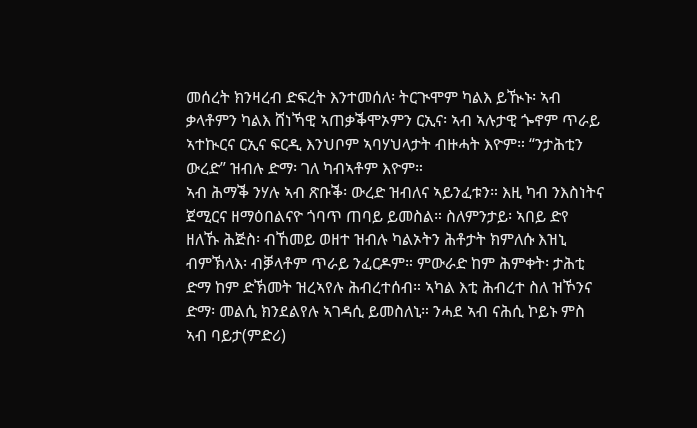መሰረት ክንዛረብ ድፍረት እንተመሰለ፡ ትርጒሞም ካልእ ይዂኑ፡ ኣብ ቃላቶምን ካልእ ሸነኻዊ ኣጠቃቕሞኦምን ርኢና፡ ኣብ ኣሉታዊ ጐኖም ጥራይ ኣተኲርና ርኢና ፍርዲ እንህቦም ኣባሃህላታት ብዙሓት እዮም። “ንታሕቲን ውረድ” ዝብሉ ድማ፡ ገለ ካብኣቶም እዮም።
ኣብ ሕማቕ ንሃሉ ኣብ ጽቡቕ፡ ውረድ ዝብለና ኣይንፈቱን። እዚ ካብ ንእስነትና ጀሚርና ዘማዕበልናዮ ጎባጥ ጠባይ ይመስል። ስለምንታይ፡ ኣበይ ድየ ዘለኹ ሕጅስ፡ ብኸመይ ወዘተ ዝብሉ ካልኦትን ሕቶታት ክምለሱ እዝኒ ብምኽላእ፡ ብቓላቶም ጥራይ ንፈርዶም። ምውራድ ከም ሕምቀት፡ ታሕቲ ድማ ከም ድኽመት ዝረኣየሉ ሕብረተሰብ። ኣካል እቲ ሕብረተ ስለ ዝኾንና ድማ፡ መልሲ ክንደልየሉ ኣገዳሲ ይመስለኒ። ንሓደ ኣብ ናሕሲ ኮይኑ ምስ ኣብ ባይታ(ምድሪ)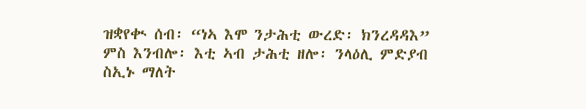ዝቋየቊ ሰብ፡ “ነኣ እሞ ንታሕቲ ውረድ፡ ክንረዳዳእ” ምስ እንብሎ፡ እቲ ኣብ ታሕቲ ዘሎ፡ ንላዕሊ ምድያብ ስኢኑ ማለት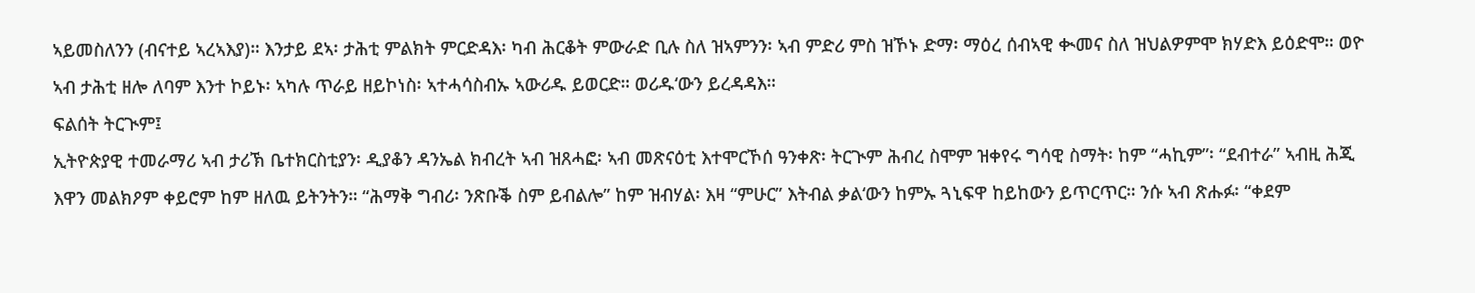ኣይመስለንን (ብናተይ ኣረኣእያ)። እንታይ ደኣ፡ ታሕቲ ምልክት ምርድዳእ፡ ካብ ሕርቆት ምውራድ ቢሉ ስለ ዝኣምንን፡ ኣብ ምድሪ ምስ ዝኾኑ ድማ፡ ማዕረ ሰብኣዊ ቊመና ስለ ዝህልዎምሞ ክሃድእ ይዕድሞ። ወዮ ኣብ ታሕቲ ዘሎ ለባም እንተ ኮይኑ፡ ኣካሉ ጥራይ ዘይኮነስ፡ ኣተሓሳስብኡ ኣውሪዱ ይወርድ። ወሪዱ‘ውን ይረዳዳእ።
ፍልሰት ትርጒም፤
ኢትዮጵያዊ ተመራማሪ ኣብ ታሪኽ ቤተክርስቲያን፡ ዲያቆን ዳንኤል ክብረት ኣብ ዝጸሓፎ፡ ኣብ መጽናዕቲ እተሞርኾሰ ዓንቀጽ፡ ትርጒም ሕብረ ስሞም ዝቀየሩ ግሳዊ ስማት፡ ከም “ሓኪም”፡ “ደብተራ” ኣብዚ ሕጂ እዋን መልክዖም ቀይሮም ከም ዘለዉ ይትንትን። “ሕማቅ ግብሪ፡ ንጽቡቕ ስም ይብልሎ” ከም ዝብሃል፡ እዛ “ምሁር” እትብል ቃል‘ውን ከምኡ ጓኒፍዋ ከይከውን ይጥርጥር። ንሱ ኣብ ጽሑፉ፡ “ቀደም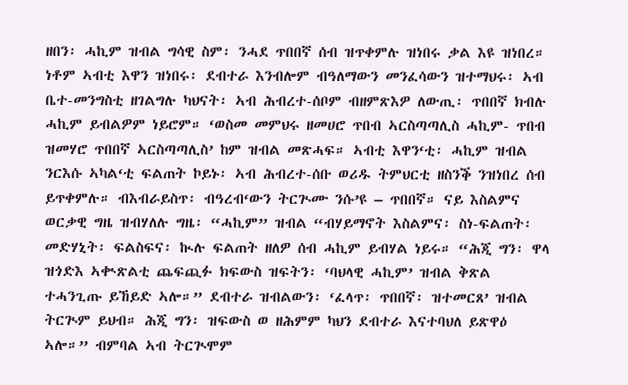ዘበን፡ ሓኪም ዝብል ግሳዊ ስም፡ ንሓደ ጥበበኛ ሰብ ዝጥቀምሉ ዝነበሩ ቃል እዩ ዝነበረ። ነቶም ኣብቲ እዋን ዝነበሩ፡ ደብተራ እንብሎም ብዓለማውን መንፈሳውን ዝተማህሩ፡ ኣብ ቤተ-መንግስቲ ዘገልግሉ ካህናት፡ ኣብ ሕብረተ-ሰቦም ብዘምጽእዎ ለውጢ፡ ጥበበኛ ክብሉ ሓኪም ይብልዎም ነይሮም። ‘ወስመ መምህሩ ዘመሀሮ ጥበብ ኣርስጣጣሊስ ሓኪም- ጥበብ ዝመሃሮ ጥበበኛ ኣርስጣጣሊስ’ ከም ዝብል መጽሓፍ። ኣብቲ እዋን‘ቲ፡ ሓኪም ዝብል ንርእሱ ኣካል‘ቲ ፍልጠት ኮይኑ፡ ኣብ ሕብረተ-ሰቡ ወሪዱ ትምህርቲ ዘስንቕ ንዝነበረ ሰብ ይጥቀምሉ። ብእብራይስጥ፡ ብዓረብ‘ውን ትርጒሙ ንሱ’ዩ – ጥበበኛ። ናይ እስልምና ወርቃዊ ግዜ ዝብሃለሉ ግዜ፡ “ሓኪም” ዝብል “ብሃይማኖት እስልምና፡ ስነ-ፍልጠት፡ መድሃኒት፡ ፍልስፍና፡ ኲሉ ፍልጠት ዘለዎ ሰብ ሓኪም ይብሃል ነይሩ። “ሕጂ ግን፡ ዋላ ዝጎድእ ኣቊጽልቲ ጨፍጪፉ ክፍውስ ዝፍትን፡ ‘ባህላዊ ሓኪም’ ዝብል ቅጽል ተሓንጊጡ ይኸይድ ኣሎ።” ደብተራ ዝብልውን፡ ‘ፈላጥ፡ ጥበበኛ፡ ዝተመርጸ’ ዝብል ትርጒም ይህብ። ሕጂ ግን፡ ዝፍውስ ወ ዘሕምም ካህን ደብተራ እናተባህለ ይጽዋዕ ኣሎ።” ብምባል ኣብ ትርጒሞም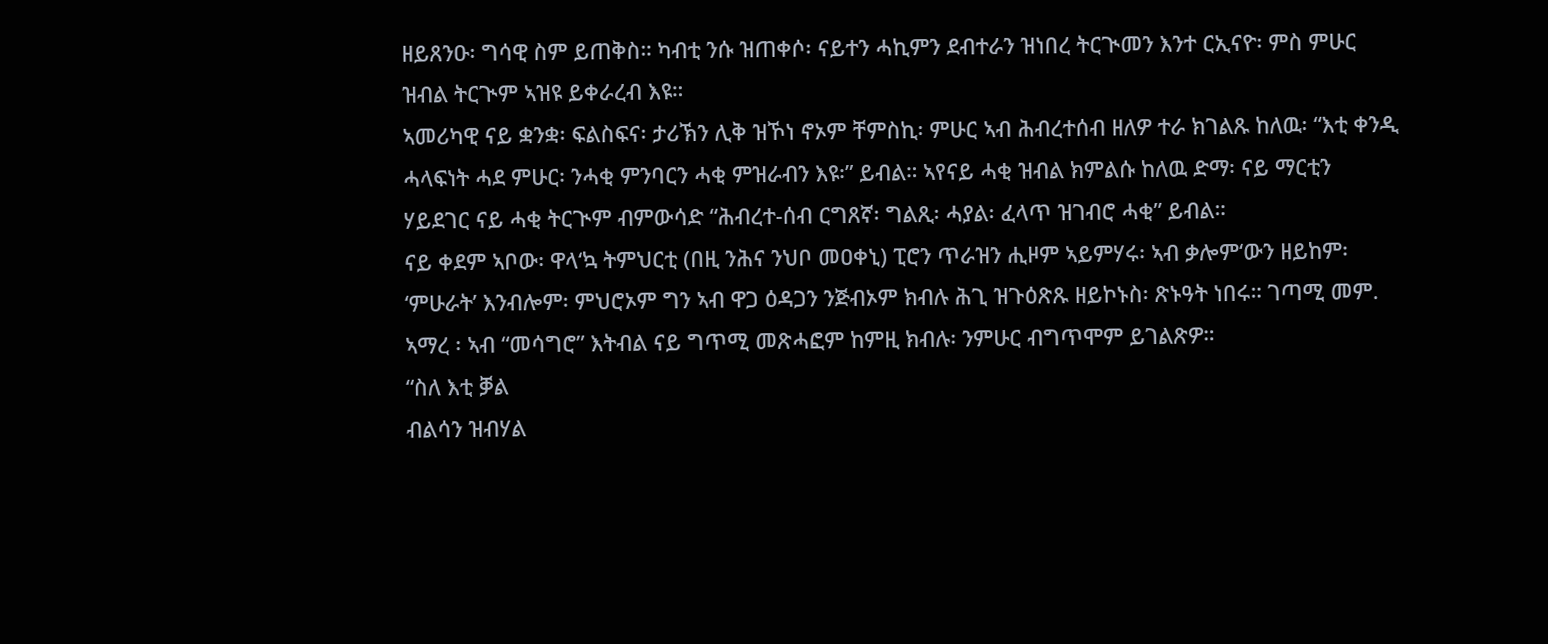ዘይጸንዑ፡ ግሳዊ ስም ይጠቅስ። ካብቲ ንሱ ዝጠቀሶ፡ ናይተን ሓኪምን ደብተራን ዝነበረ ትርጒመን እንተ ርኢናዮ፡ ምስ ምሁር ዝብል ትርጒም ኣዝዩ ይቀራረብ እዩ።
ኣመሪካዊ ናይ ቋንቋ፡ ፍልስፍና፡ ታሪኽን ሊቅ ዝኾነ ኖኦም ቸምስኪ፡ ምሁር ኣብ ሕብረተሰብ ዘለዎ ተራ ክገልጹ ከለዉ፡ “እቲ ቀንዲ ሓላፍነት ሓደ ምሁር፡ ንሓቂ ምንባርን ሓቂ ምዝራብን እዩ፡” ይብል። ኣየናይ ሓቂ ዝብል ክምልሱ ከለዉ ድማ፡ ናይ ማርቲን ሃይደገር ናይ ሓቂ ትርጒም ብምውሳድ “ሕብረተ-ሰብ ርግጸኛ፡ ግልጺ፡ ሓያል፡ ፈላጥ ዝገብሮ ሓቂ” ይብል።
ናይ ቀደም ኣቦው፡ ዋላ‘ኳ ትምህርቲ (በዚ ንሕና ንህቦ መዐቀኒ) ፒሮን ጥራዝን ሒዞም ኣይምሃሩ፡ ኣብ ቃሎም‘ውን ዘይከም፡ ‘ምሁራት’ እንብሎም፡ ምህሮኦም ግን ኣብ ዋጋ ዕዳጋን ንጅብኦም ክብሉ ሕጊ ዝጉዕጽጹ ዘይኮኑስ፡ ጽኑዓት ነበሩ። ገጣሚ መም. ኣማረ ፡ ኣብ “መሳግሮ” እትብል ናይ ግጥሚ መጽሓፎም ከምዚ ክብሉ፡ ንምሁር ብግጥሞም ይገልጽዎ።
“ስለ እቲ ቓል
ብልሳን ዝብሃል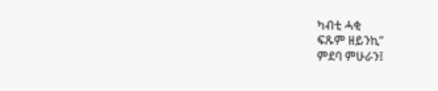ካብቲ ሓቂ
ፍጹም ዘይንኪ”
ምደባ ምሁራን፤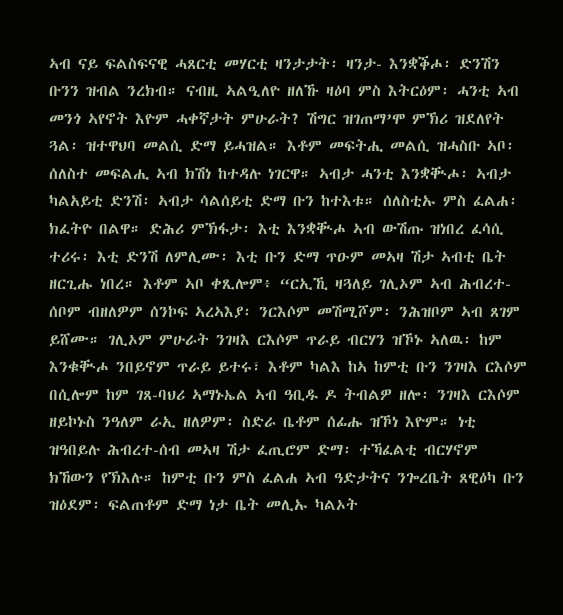ኣብ ናይ ፍልስፍናዊ ሓጸርቲ መሃርቲ ዛንታታት፡ ዛንታ- እንቋቕሖ፡ ድንሽን ቡንን ዝብል ንረክብ። ናብዚ ኣልዒለዮ ዘለኹ ዛዕባ ምስ እትርዕም፡ ሓንቲ ኣብ መንጎ ኣየኖት እዮም ሓቀኛታት ምሁራት? ሽግር ዝገጠማ’ሞ ምኽሪ ዝደለየት ጓል፡ ዝተዋህባ መልሲ ድማ ይሓዝል። እቶም መፍትሒ መልሲ ዝሓስቡ ኣቦ፡ ሰለስተ መፍልሒ ኣብ ክሽነ ከተዳሉ ነገርዋ። ኣብታ ሓንቲ እንቋቚሖ፡ ኣብታ ካልአይቲ ድንሽ፡ ኣብታ ሳልሰይቲ ድማ ቡን ከተእቱ። ሰለስቲኡ ምስ ፈልሐ፡ ክፈትዮ በልዋ። ድሕሪ ምኽፋታ፡ እቲ እንቋቚሖ ኣብ ውሽጡ ዝነበረ ፈሳሲ ተሪሩ፡ እቲ ድንሽ ለምሊሙ፡ እቲ ቡን ድማ ጥዑም መኣዛ ሽታ ኣብቲ ቤት ዘርጊሑ ነበረ። እቶም ኣቦ ቀጺሎም፥ “ርኢኺ ዛጓለይ ገሊኦም ኣብ ሕብረተ-ሰቦም ብዘለዎም ሰንኮፍ ኣረኣእያ፡ ንርእሶም መሽሚሾም፡ ንሕዝቦም ኣብ ጸገም ይሸሙ። ገሊኦም ምሁራት ንገዛእ ርእሶም ጥራይ ብርሃን ዝኾኑ ኣለዉ፡ ከም እንቁቚሖ ንበይኖም ጥራይ ይተሩ፣ እቶም ካልእ ከኣ ከምቲ ቡን ንገዛእ ርእሶም በሲሎም ከም ገጸ-ባህሪ ኣማኑኤል ኣብ ዓቢዱ ዶ ትብልዎ ዘሎ፡ ንገዛእ ርእሶም ዘይኮኑስ ንዓለም ራኢ ዘለዎም፡ ስድራ ቤቶም ሰፊሑ ዝኾነ እዮም። ነቲ ዝዓበይሉ ሕብረተ-ሰብ መኣዛ ሽታ ፈጢሮም ድማ፡ ተኻፈልቲ ብርሃኖም ክኸውን የኽእሉ። ከምቲ ቡን ምስ ፈልሐ ኣብ ዓድታትና ንጐረቤት ጸዊዕካ ቡን ዝዕደም፡ ፍልጠቶም ድማ ነታ ቤት መሊኡ ካልኦት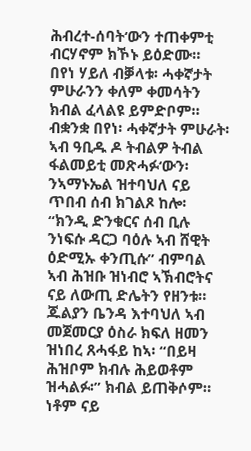ሕብረተ-ሰባት‘ውን ተጠቀምቲ ብርሃኖም ክኾኑ ይዕድሙ።
በየነ ሃይለ ብቓላቱ፡ ሓቀኛታት ምሁራንን ቀለም ቀመሳትን ክብል ፈላልዩ ይምድቦም። ብቋንቋ በየነ፡ ሓቀኛታት ምሁራት፡ ኣብ ዓቢዱ ዶ ትብልዎ ትብል ፋልመይቲ መጽሓፉ‘ውን፡ ንኣማኑኤል ዝተባህለ ናይ ጥበብ ሰብ ክገልጾ ከሎ፡ “ክንዲ ድንቁርና ሰብ ቢሉ ንነፍሱ ዳርጋ ባዕሉ ኣብ ሸዊት ዕድሚኡ ቀንጢሱ” ብምባል ኣብ ሕዝቡ ዝነብሮ ኣኽብሮትና ናይ ለውጢ ድሌትን የዘንቱ። ጁልያን ቤንዳ እተባህለ ኣብ መጀመርያ ዕስራ ክፍለ ዘመን ዝነበረ ጸሓፋይ ከኣ፡ “በይዛ ሕዝቦም ክብሉ ሕይወቶም ዝሓልፉ፡” ክብል ይጠቅሶም። ነቶም ናይ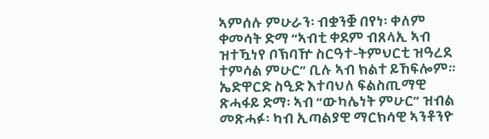ኣምሰሉ ምሁራን፡ ብቋንቛ በየነ፡ ቀለም ቀመሳት ድማ “ኣብቲ ቀደም ብጸላኢ ኣብ ዝተዃነየ ቦኽባዅ ስርዓተ-ትምህርቲ ዝዓረደ ተምሳል ምሁር” ቢሉ ኣብ ክልተ ይኸፍሎም።
ኤድዋርድ ስዒድ እተባህለ ፍልስጢማዊ ጽሓፋይ ድማ፡ ኣብ “ውካሌነት ምሁር” ዝብል መጽሓፉ፡ ካብ ኢጣልያዊ ማርክሳዊ ኣንቶንዮ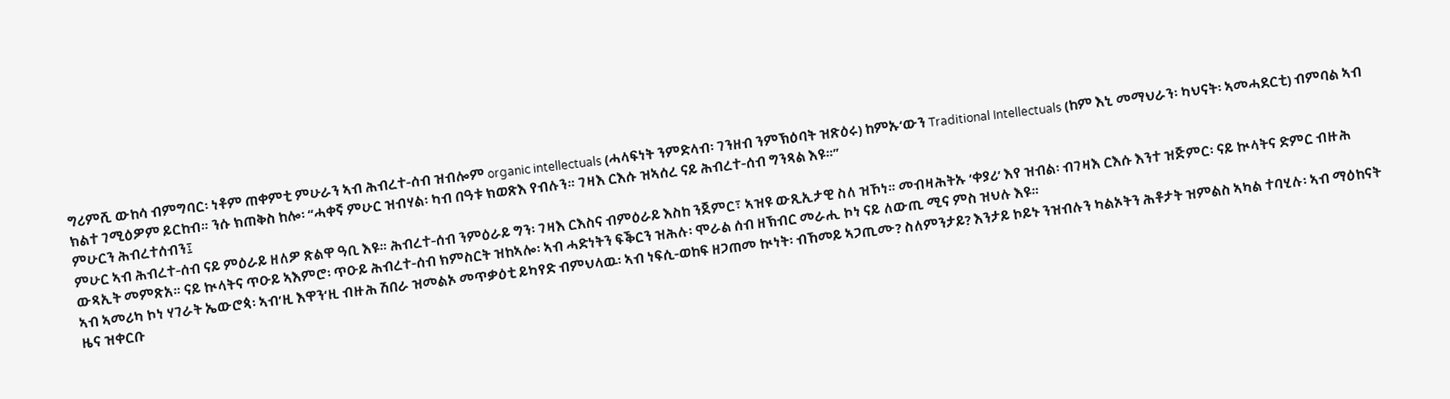ግሪምሺ ውከሳ ብምግባር፡ ነቶም ጠቀምቲ ምሁራን ኣብ ሕብረተ-ሰብ ዝብሎም organic intellectuals (ሓላፍነት ንምድላብ፡ ገንዘብ ንምኽዕባት ዝጽዕሩ) ከምኡ‘ውን Traditional Intellectuals (ከም እኒ መማህራን፡ ካህናት፡ ኣመሓደርቲ) ብምባል ኣብ ክልተ ገሚዕዎም ይርከብ። ንሱ ክጠቅስ ከሎ፡ “ሓቀኛ ምሁር ዝብሃል፡ ካብ በዓቱ ክወጽእ የብሉን። ገዛእ ርእሱ ዝኣሰረ ናይ ሕብረተ-ሰብ ግንጻል እዩ።”
ምሁርን ሕብረተሰብን፤
ምሁር ኣብ ሕብረተ-ሰብ ናይ ምዕራይ ዘለዎ ጽልዋ ዓቢ እዩ። ሕብረተ-ሰብ ንምዕራይ ግን፡ ገዛእ ርእስና ብምዕራይ እስከ ንጀምር፣ ኣዝዩ ውጺኢታዊ ስለ ዝኾነ። መብዛሕትኡ ‘ቀያሪ’ እየ ዝብል፡ ብገዛእ ርእሱ እንተ ዝጅምር፡ ናይ ኲላትና ድምር ብዙሕ ውጻኢት መምጽአ። ናይ ኲላትና ጥዑይ ኣእምሮ፡ ጥዑይ ሕብረተ-ሰብ ክምስርት ዝከኣሎ፡ ኣብ ሓድነትን ፍቕርን ዝሕሉ፡ ሞራል ሰብ ዘኽብር መራሒ ኮነ ናይ ለውጢ ሚና ምስ ዝህሉ እዩ።
ኣብ ኣመሪካ ኮነ ሃገራት ኤውሮጳ፡ ኣብ‘ዚ እዋን‘ዚ ብዙሕ ሽበራ ዝመልኦ መጥቃዕቲ ይካየድ ብምህላዉ፡ ኣብ ነፍሲ-ወከፍ ዘጋጠመ ኲነት፡ ብኸመይ ኣጋጢሙ? ስለምንታይ? እንታይ ኮይኑ ንዝብሉን ካልኦትን ሕቶታት ዝምልስ ኣካል ተባሂሉ፡ ኣብ ማዕከናት ዜና ዝቀርቡ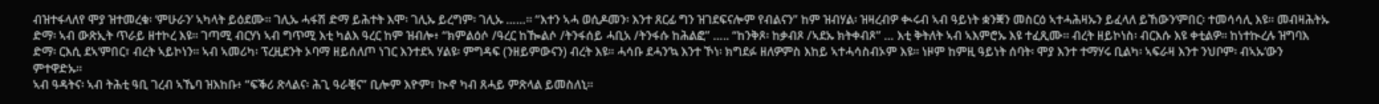ብዝተፋላለየ ሞያ ዝተመረቁ፡ ‘ምሁራን’ ኣካላት ይዕደሙ። ገሊኡ ሓፋሽ ድማ ይሕተት እሞ፡ ገሊኡ ይረግም፡ ገሊኡ ……። “እተን ኣሓ ወሲዶመን፡ እንተ ጸርፊ ግን ዝገደፍናሎም የብልናን” ከም ዝብሃል፡ ዝዛረብዎ ቊሩብ ኣብ ዓይነት ቋንቛን መስርዕ ኣተሓሕዛኡን ይፈላለ ይኸውን‘ምበር፡ ተመሳሳሊ እዩ። መብዛሕትኡ ድማ፡ ኣብ ውጽኢት ጥራይ ዘተኮረ እዩ። ገጣሚ ብርሃነ ኣብ ግጥሚ እቲ ካልእ ዓረር ከም ዝብሎ፥ “ክምልዕሶ /ዓረር ከዀልሶ /ትንፋሰይ ሓቢአ /ትንፋሱ ከሕልፎ” ….. “ከንቅጾ፡ ከቃብጾ /ኣደኡ ክትቀብጾ” … እቲ ቅትለት ኣብ ኣእምሮኡ እዩ ተፈጺሙ። ብረት ዘይኮነስ፡ ብርእሱ እዩ ቀቲልዎ። ከነተኲረሉ ዝግባእ ድማ፡ ርእሲ ደኣ‘ምበር፣ ብረት ኣይኮነን። ኣብ ኣመሪካ፡ ፕረዚደንት ኦባማ ዘይሰለጦ ነገር እንተደኣ ሃልዩ፡ ምግዳፍ (ንዘይምውናን) ብረት እዩ። ሓሳቡ ደሓን‘ኳ እንተ ኾነ፡ ክግደፉ ዘለዎምስ እከይ ኣተሓሳስብኦም እዩ። ነዞም ከምዚ ዓይነት ሰባት፡ ሞያ እንተ ተማሃሩ ቢልካ፡ ኣፍራዛ እንተ ንህቦም፡ ብኣኡ‘ውን ምተዋድኡ።
ኣብ ዓዳትና፡ ኣብ ትሕቲ ዓቢ ገረብ ኣኼባ ዝእከቡ፥ “ፍቕሪ ጽላልና፡ ሕጊ ዓራቒና” ቢሎም እዮም፣ ኲኖ ካብ ጸሓይ ምጽላል ይመስለኒ።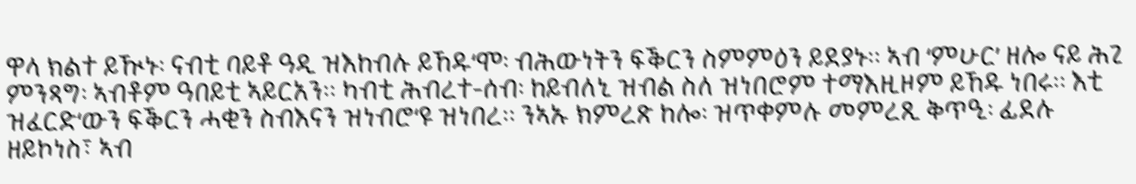ዋላ ክልተ ይዂኑ፡ ናብቲ ባይቶ ዓዲ ዝእከብሉ ይኸዱ‘ሞ፡ ብሕውነትን ፍቕርን ስምምዕን ይደያኑ። ኣብ ‘ምሁር’ ዘሎ ናይ ሕጊ ምንጻግ፡ ኣብቶም ዓበይቲ ኣይርአን። ካብቲ ሕብረተ-ሰብ፡ ከይብለኒ ዝብል ስለ ዝነበሮም ተማእዚዞም ይኸዱ ነበሩ። እቲ ዝፈርድ‘ውን ፍቕርን ሓቂን ስብእናን ዝነብሮ‘ዩ ዝነበረ። ንኣኡ ክምረጽ ከሎ፡ ዝጥቀምሉ መምረጺ ቅጥዒ፡ ፊደሉ ዘይኮነስ፣ ኣብ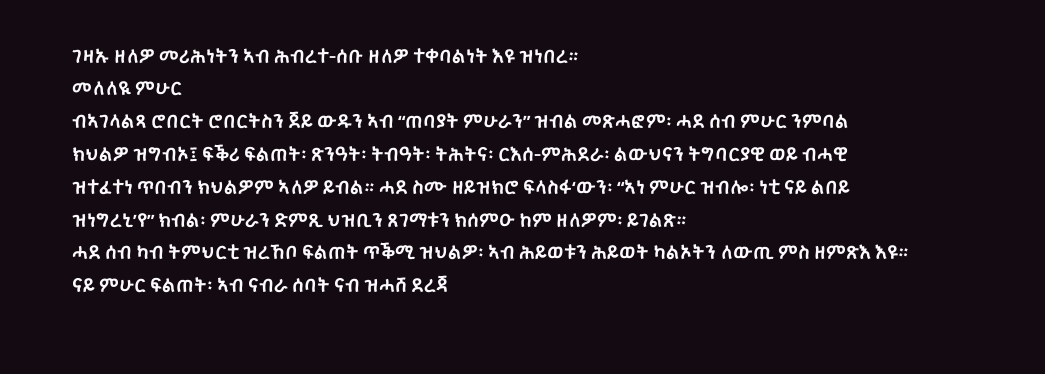ገዛኡ ዘለዎ መሪሕነትን ኣብ ሕብረተ-ሰቡ ዘለዎ ተቀባልነት እዩ ዝነበረ።
መለለዪ ምሁር
ብኣገላልጻ ሮበርት ሮበርትስን ጀይ ውዱን ኣብ “ጠባያት ምሁራን” ዝብል መጽሓፎም፡ ሓደ ሰብ ምሁር ንምባል ክህልዎ ዝግብኦ፤ ፍቕሪ ፍልጠት፡ ጽንዓት፡ ትብዓት፡ ትሕትና፡ ርእሰ-ምሕደራ፡ ልውህናን ትግባርያዊ ወይ ብሓዊ ዝተፈተነ ጥበብን ክህልዎም ኣለዎ ይብል። ሓደ ስሙ ዘይዝክሮ ፍላስፋ‘ውን፡ “ኣነ ምሁር ዝብሎ፡ ነቲ ናይ ልበይ ዝነግረኒ’የ” ክብል፡ ምሁራን ድምጺ ህዝቢን ጸገማቱን ክሰምዑ ከም ዘለዎም፡ ይገልጽ።
ሓደ ሰብ ካብ ትምህርቲ ዝረኸቦ ፍልጠት ጥቕሚ ዝህልዎ፡ ኣብ ሕይወቱን ሕይወት ካልኦትን ለውጢ ምስ ዘምጽእ እዩ። ናይ ምሁር ፍልጠት፡ ኣብ ናብራ ሰባት ናብ ዝሓሸ ደረጃ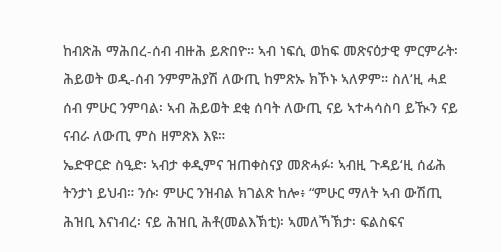ከብጽሕ ማሕበረ-ሰብ ብዙሕ ይጽበዮ። ኣብ ነፍሲ ወከፍ መጽናዕታዊ ምርምራት፡ ሕይወት ወዲ-ሰብ ንምምሕያሽ ለውጢ ከምጽኡ ክኾኑ ኣለዎም። ስለ‘ዚ ሓደ ሰብ ምሁር ንምባል፡ ኣብ ሕይወት ደቂ ሰባት ለውጢ ናይ ኣተሓሳስባ ይዂን ናይ ናብራ ለውጢ ምስ ዘምጽእ እዩ።
ኤድዋርድ ስዒድ፡ ኣብታ ቀዲምና ዝጠቀስናያ መጽሓፉ፡ ኣብዚ ጉዳይ‘ዚ ሰፊሕ ትንታነ ይህብ። ንሱ፡ ምሁር ንዝብል ክገልጽ ከሎ፥ “ምሁር ማለት ኣብ ውሽጢ ሕዝቢ እናነብረ፡ ናይ ሕዝቢ ሕቶ(መልእኽቲ)፡ ኣመለኻኽታ፡ ፍልስፍና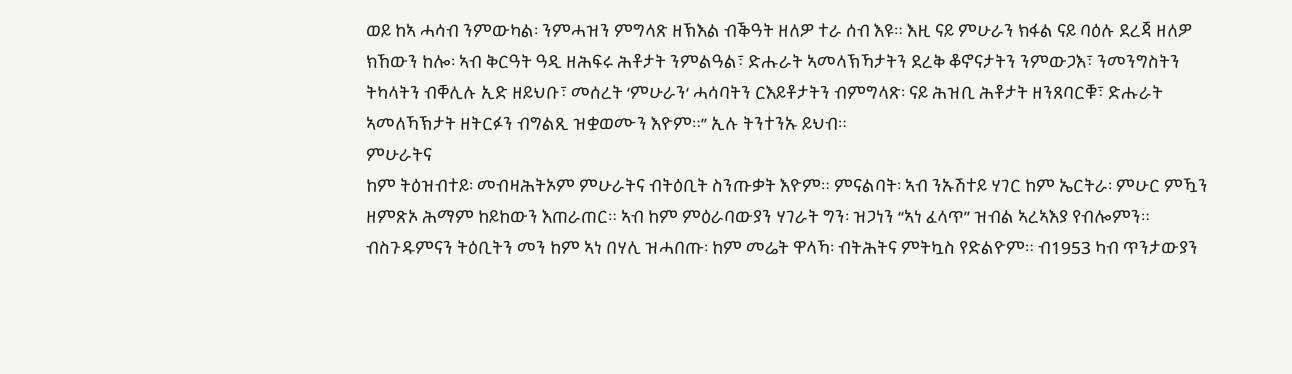ወይ ከኣ ሓሳብ ንምውካል፡ ንምሓዝን ምግላጽ ዘኽእል ብቕዓት ዘለዎ ተራ ሰብ እዩ። እዚ ናይ ምሁራን ክፋል ናይ ባዕሉ ደረጃ ዘለዎ ክኸውን ከሎ፡ ኣብ ቅርዓት ዓዲ ዘሕፍሩ ሕቶታት ንምልዓል፣ ድሑራት ኣመላኽኻታትን ደረቅ ቆኖናታትን ንምውጋእ፣ ንመንግስትን ትካላትን ብቐሊሉ ኢድ ዘይህቡ፣ መሰረት ‘ምሁራን‘ ሓሳባትን ርእይቶታትን ብምግላጽ፡ ናይ ሕዝቢ ሕቶታት ዘንጸባርቑ፣ ድሑራት ኣመለኻኽታት ዘትርፉን ብግልጺ ዝቋወሙን እዮም።” ኢሉ ትንተንኡ ይህብ።
ምሁራትና
ከም ትዕዝብተይ፡ መብዛሕትኦም ምሁራትና ብትዕቢት ስንጡቃት እዮም። ምናልባት፡ ኣብ ንኡሽተይ ሃገር ከም ኤርትራ፡ ምሁር ምዃን ዘምጽኦ ሕማም ከይከውን እጠራጠር። ኣብ ከም ምዕራባውያን ሃገራት ግን፡ ዝጋነን “ኣነ ፈላጥ” ዝብል ኣረኣእያ የብሎምን። ብስጉዱምናን ትዕቢትን መን ከም ኣነ በሃሊ ዝሓበጡ፡ ከም መሬት ዋላኻ፡ ብትሕትና ምትኳስ የድልዮም። ብ1953 ካብ ጥንታውያን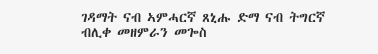ገዳማት ናብ ኣምሓርኛ ጸኒሑ ድማ ናብ ትግርኛ ብሊቀ መዘምራን መጐስ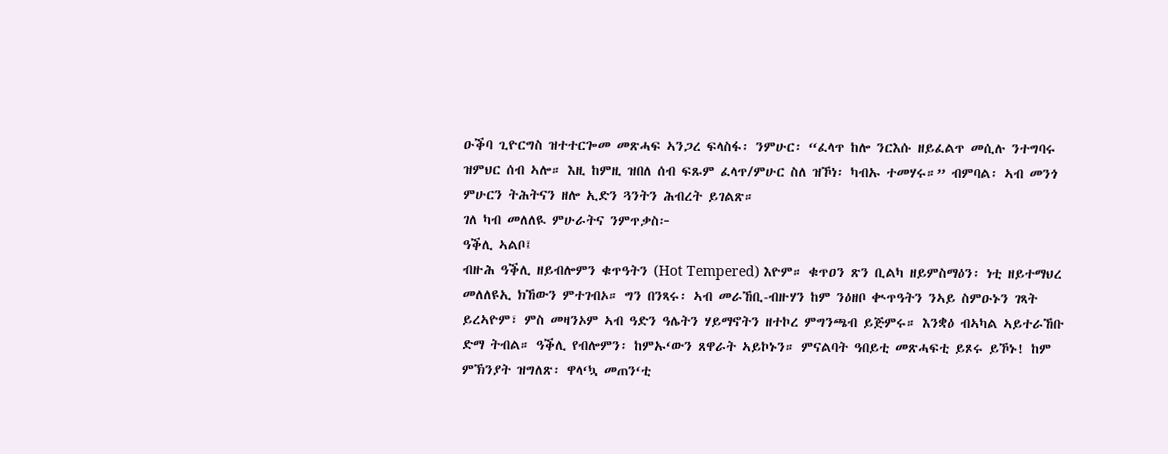ዑቕባ ጊዮርግስ ዝተተርጐመ መጽሓፍ ኣንጋረ ፍላስፋ፡ ንምሁር፡ “ፈላጥ ከሎ ንርእሱ ዘይፈልጥ መሲሉ ንተግባሩ ዝምህር ሰብ ኣሎ። እዚ ከምዚ ዝበለ ሰብ ፍጹም ፈላጥ/ምሁር ስለ ዝኾነ፡ ካብኡ ተመሃሩ።” ብምባል፡ ኣብ መንጎ ምሁርን ትሕትናን ዘሎ ኢድን ጓንትን ሕብረት ይገልጽ።
ገለ ካብ መለለዪ ምሁራትና ንምጥቃስ፦
ዓቕሊ ኣልቦ፤
ብዙሕ ዓቕሊ ዘይብሎምን ቁጥዓትን (Hot Tempered) እዮም። ቁጥዐን ጽን ቢልካ ዘይምስማዕን፡ ነቲ ዘይተማህረ መለለዩኢ ክኸውን ምተገብኦ። ግን በንጻሩ፡ ኣብ መራኸቢ-ብዙሃን ከም ንዕዘቦ ቊጥዓትን ንኣይ ስምዑኑን ገጻት ይረኣዮም፣ ምስ መዛንኦም ኣብ ዓድን ዓሌትን ሃይማኖትን ዘተኮረ ምግንጫብ ይጅምሩ። እንቋዕ ብኣካል ኣይተራኸቡ ድማ ትብል። ዓቕሊ የብሎምን፡ ከምኡ‘ውን ጸዋራት ኣይኮኑን። ምናልባት ዓበይቲ መጽሓፍቲ ይጾሩ ይኾኑ! ከም ምኽንያት ዝግለጽ፡ ዋላ‘ኳ መጠን‘ቲ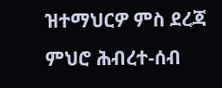ዝተማህርዎ ምስ ደረጃ ምህሮ ሕብረተ-ሰብ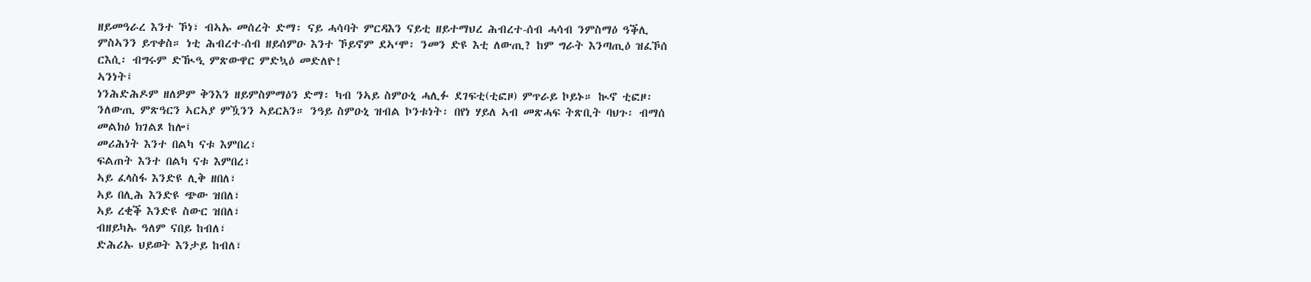ዘይመዓራረ እንተ ኾነ፣ ብኣኡ መሰረት ድማ፡ ናይ ሓሳባት ምርዳእን ናይቲ ዘይተማህረ ሕብረተ-ሰብ ሓሳብ ንምስማዕ ዓቕሊ ምስኣንን ይጥቀስ። ነቲ ሕብረተ-ሰብ ዘይሰምዑ እንተ ኾይኖም ደኣ‘ሞ፡ ንመን ድዩ እቲ ለውጢ? ከም ግራት እንጣጢዕ ዝፈኾሰ ርእሲ፡ ብግሩም ድዂዒ ምጽውዋር ምድኳዕ መድለዮ!
ኣንነት፤
ነንሕድሕዶም ዘለዎም ቅንእን ዘይምስምማዕን ድማ፡ ካብ ንኣይ ስምዑኒ ሓሊፉ ደገፍቲ(ቲፎዞ) ምጥራይ ኮይኑ። ኲኖ ቲፎዞ፡ ንለውጢ ምጽዓርን ኣርኣያ ምዃንን ኣይርአን። ንዓይ ስምዑኒ ዝብል ኮንቱነት፡ በየነ ሃይለ ኣብ መጽሓፍ ትጽቢት ባህጉ፡ ብማሰ መልክዕ ክገልጾ ከሎ፤
መሪሕነት እንተ በልካ ናቱ እምበረ፣
ፍልጠት እንተ በልካ ናቱ እምበረ፣
ኣይ ፈላስፋ እንድዩ ሊቅ ዘበለ፣
ኣይ በሊሕ እንድዩ ጭው ዝበለ፣
ኣይ ረቂቕ እንድዩ ስውር ዝበለ፣
ብዘይካኡ ዓለም ናበይ ከብለ፣
ድሕሪኡ ህይወት እንታይ ከብለ፣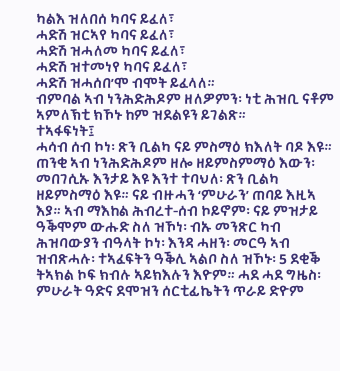ካልእ ዝለበሰ ካባና ይፈለ፣
ሓድሽ ዝርኣየ ካባና ይፈለ፣
ሓድሽ ዝሓለመ ካባና ይፈለ፣
ሓድሽ ዝተመነየ ካባና ይፈለ፣
ሓድሽ ዝሓሰበ’ሞ ብሞት ይፈላለ።
ብምባል ኣብ ነንሕድሕዶም ዘለዎምን፡ ነቲ ሕዝቢ ናቶም ኣምለኽቲ ክኾኑ ከም ዝደልዩን ይገልጽ።
ተኣፋፍነት፤
ሓሳብ ሰብ ኮነ፡ ጽን ቢልካ ናይ ምስማዕ ክእለት ባዶ እዩ። ጠንቂ ኣብ ነንሕድሕዶም ዘሎ ዘይምስምማዕ እውን፡ መበገሲኡ እንታይ እዩ እንተ ተባህለ፡ ጽን ቢልካ ዘይምስማዕ እዩ። ናይ ብዙሓን ‘ምሁራን’ ጠባይ እዚኣ እያ። ኣብ ማእከል ሕብረተ-ሰብ ኮይኖም፡ ናይ ምዝታይ ዓቕሞም ውሑድ ስለ ዝኾነ፡ ብኡ መንጽር ካብ ሕዝባውያን ብዓላት ኮነ፡ እንዳ ሓዘን፡ መርዓ ኣብ ዝብጽሓሉ፡ ተኣፈፍትን ዓቕሊ ኣልቦ ስለ ዝኾኑ፡ 5 ደቂቕ ትኣክል ኮፍ ክብሉ ኣይክእሉን እዮም። ሓደ ሓደ ግዜስ፡ ምሁራት ዓድና ደሞዝን ሰርቲፊኬትን ጥራይ ድዮም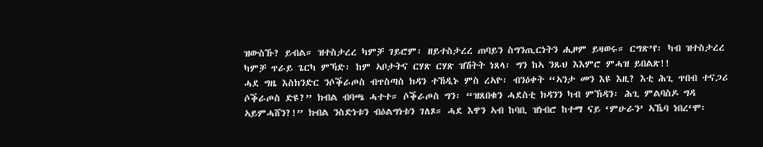ዝውስኹ? ይብል። ዝተስታረረ ካምቻ ገይሮም፡ ዘይተስታረረ ጠባይን ስግንጢርነትን ሒዞም ይዛወሩ። ርግጽ’የ፡ ካብ ዝተስታረረ ካምቻ ጥራይ ጌርካ ምኻድ፡ ከም ኣቦታትና ርሃጽ ርሃጽ ዝሽትት ነጸላ፡ ግን ከኣ ንጹህ እእምሮ ምሓዝ ይበልጽ!!
ሓደ ግዜ እስክንድር ንሶቕራጦስ ብጥስጣስ ክዳን ተኸዲኑ ምስ ረኣዮ፡ ብንዕቀት “ኣንታ መን እዩ እዚ? እቲ ሕጊ ጥበብ ተናጋሪ ሶቕራጦስ ድዩ?” ክብል ብባጫ ሓተተ። ሶቕራጦስ ግን፡ “ዝጸበቁን ሓደስቲ ክዳንን ካብ ምኽዳን፡ ሕጊ ምልባስዶ ግዳ ኣይምሓሸን?!” ክብል ንስድነቱን ብዕልግነቱን ገለጾ። ሓደ እዋን ኣብ ከባቢ ዝነብሮ ከተማ ናይ ‘ምሁራን’ ኣኼባ ነበረ‘ሞ፡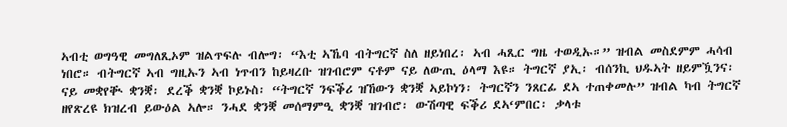ኣብቲ ወግዓዊ መግለጺኦም ዝልጥፍሉ ብሎግ፡ “እቲ ኣኼባ ብትግርኛ ስለ ዘይነበረ፡ ኣብ ሓጺር ግዜ ተወዲኡ።” ዝብል መስደምም ሓሳብ ነበሮ። ብትግርኛ ኣብ ግዚኡን ኣብ ነጥብን ከይዛረቡ ዝገብሮም ናቶም ናይ ለውጢ ዕላማ እዩ። ትግርኛ ያኢ፡ ብሰንኪ ህዱኣት ዘይምዃንና፡ ናይ መቋየቚ ቋንቛ፡ ደረቕ ቋንቛ ኮይኑስ፡ “ትግርኛ ንፍቕሪ ዝኸውን ቋንቛ ኣይኮነን፡ ትግርኛን ንጸርፊ ደኣ ተጠቀመሉ” ዝብል ካብ ትግርኛ ዘየጽረዩ ክዝረብ ይውዕል ኣሎ። ንሓደ ቋንቛ መሰማምዒ ቋንቛ ዝገብሮ፡ ውሽጣዊ ፍቕሪ ደኣ‘ምበር፡ ቃላቱ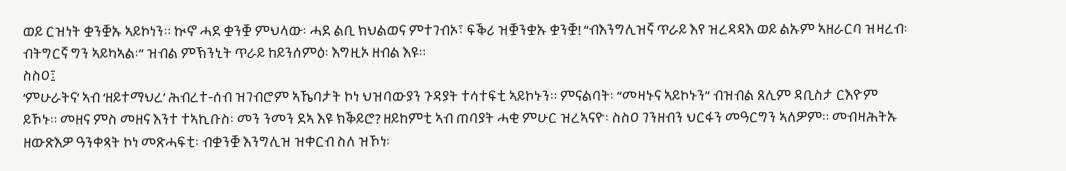ወይ ርዝነት ቋንቛኡ ኣይኮነን። ኲኖ ሓደ ቋንቛ ምህላው፡ ሓደ ልቢ ክህልወና ምተገብኦ፣ ፍቕሪ ዝቛንቋኡ ቋንቛ! “ብእንግሊዝኛ ጥራይ እየ ዝረዳዳእ ወይ ልኡም ኣዘራርባ ዝዛረብ፡ ብትግርኛ ግን ኣይካኣል፡” ዝብል ምኽንኒት ጥራይ ከይንሰምዕ፡ እግዚኦ ዘብል እዩ።
ስስዐ፤
‘ምሁራትና’ ኣብ ‘ዘይተማህረ’ ሕብረተ-ሰብ ዝገብሮም ኣኼባታት ኮነ ህዝባውያን ጉዳያት ተሳተፍቲ ኣይኮኑን። ምናልባት፡ “መዛኑና ኣይኮኑን” ብዝብል ጸሊም ዳቢስታ ርእዮም ይኾኑ። መዘና ምስ መዘና እንተ ተኣኪቡስ፡ መን ንመን ደኣ እዩ ክቕይሮ? ዘይከምቲ ኣብ ጠባያት ሓቂ ምሁር ዝረኣናዮ፡ ስስዐ ገንዘብን ህርፋን መዓርግን ኣለዎም። መብዛሕትኡ ዘውጽእዎ ዓንቀጻት ኮነ መጽሓፍቲ፡ ብቋንቛ እንግሊዝ ዝቀርብ ስለ ዝኾነ፡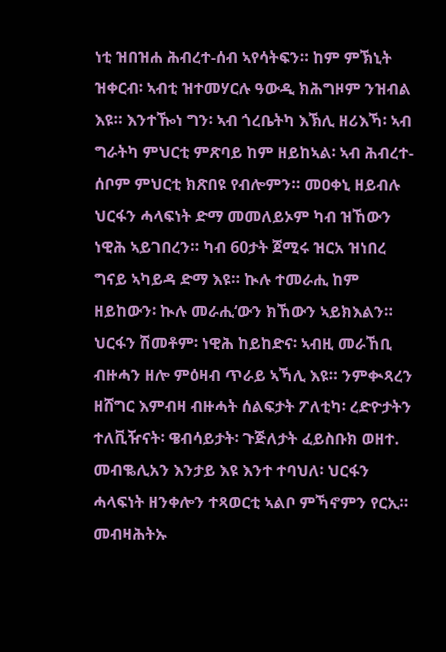ነቲ ዝበዝሐ ሕብረተ-ሰብ ኣየሳትፍን። ከም ምኽኒት ዝቀርብ፡ ኣብቲ ዝተመሃርሉ ዓውዲ ክሕግዞም ንዝብል እዩ። እንተዀነ ግን፡ ኣብ ጎረቤትካ እኽሊ ዘሪእኻ፡ ኣብ ግራትካ ምህርቲ ምጽባይ ከም ዘይከኣል፡ ኣብ ሕብረተ-ሰቦም ምህርቲ ክጽበዩ የብሎምን። መዐቀኒ ዘይብሉ ህርፋን ሓላፍነት ድማ መመለይኦም ካብ ዝኸውን ነዊሕ ኣይገበረን። ካብ 60ታት ጀሚሩ ዝርአ ዝነበረ ግናይ ኣካይዳ ድማ እዩ። ኲሉ ተመራሒ ከም ዘይከውን፡ ኲሉ መራሒ‘ውን ክኸውን ኣይክእልን። ህርፋን ሽመቶም፡ ነዊሕ ከይከድና፡ ኣብዚ መራኸቢ ብዙሓን ዘሎ ምዕዛብ ጥራይ ኣኻሊ እዩ። ንምቊጻረን ዘሸግር እምብዛ ብዙሓት ሰልፍታት ፖለቲካ፡ ረድዮታትን ተለቪዥናት፡ ዌብሳይታት፡ ጉጅለታት ፈይስቡክ ወዘተ. መብቈሊአን እንታይ እዩ እንተ ተባህለ፡ ህርፋን ሓላፍነት ዘንቀሎን ተጻወርቲ ኣልቦ ምኻኖምን የርኢ።
መብዛሕትኡ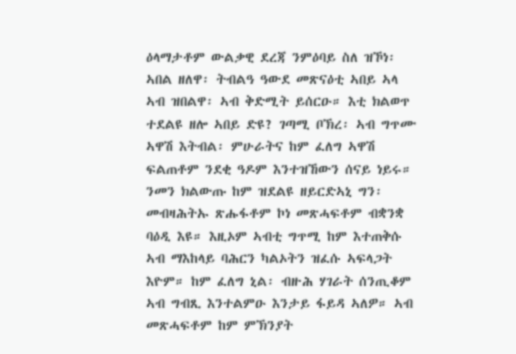ዕላማታቶም ውልቃዊ ደረጃ ንምዕባይ ስለ ዝኾነ፡ ኣበል ዘለዋ፡ ትብልዓ ዓውደ መጽናዕቲ ኣበይ ኣላ ኣብ ዝበልዋ፡ ኣብ ቅድሚት ይሰርዑ። እቲ ክልወጥ ተደልዩ ዘሎ ኣበይ ድዩ? ገጣሚ ቦኽረ፡ ኣብ ግጥሙ ኣዋሽ እትብል፡ ምሁራትና ከም ፈለግ ኣዋሽ ፍልጠቶም ንደቂ ዓዶም እንተዝኸውን ሰናይ ነይሩ። ንመን ክልውጡ ከም ዝደልዩ ዘይርድኣኒ ግን፡ መብዛሕትኡ ጽሑፋቶም ኮነ መጽሓፍቶም ብቋንቋ ባዕዲ እዩ። እዚኦም ኣብቲ ግጥሚ ከም እተጠቅሱ ኣብ ማእከላይ ባሕርን ካልኦትን ዝፈሱ ኣፍላጋት እዮም። ከም ፈለግ ኒል፡ ብዙሕ ሃገራት ሰንጢቆም ኣብ ግብጺ እንተልምዑ እንታይ ፋይዳ ኣለዎ። ኣብ መጽሓፍቶም ከም ምኽንያት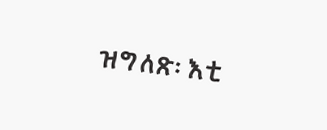ዝግለጽ፡ እቲ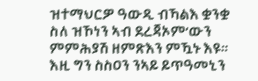ዝተማህርዎ ዓውዲ ብኻልእ ቋንቋ ስለ ዝኾነን ኣብ ደረጃኦም‘ውን ምምሕያሽ ዘምጽእን ምዃኑ እዩ። እዚ ግን ስስዐን ንኣይ ይጥዓመኒን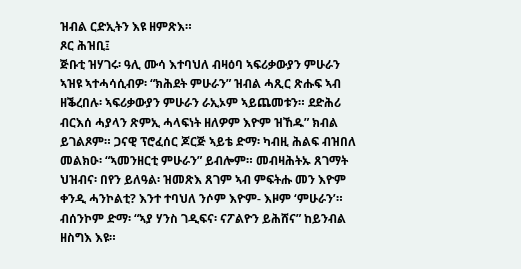ዝብል ርድኢትን እዩ ዘምጽእ።
ጾር ሕዝቢ፤
ጅቡቲ ዝሃገሩ፡ ዓሊ ሙሳ እተባህለ ብዛዕባ ኣፍሪቃውያን ምሁራን ኣዝዩ ኣተሓሳሲብዎ፡ “ክሕደት ምሁራን” ዝብል ሓጺር ጽሑፍ ኣብ ዘቕረበሉ፡ ኣፍሪቃውያን ምሁራን ራኢኦም ኣይጨመቱን። ደድሕሪ ብርእሰ ሓያላን ጽምኢ ሓላፍነት ዘለዎም እዮም ዝኸዱ” ክብል ይገልጾም። ጋናዊ ፕሮፈሰር ጆርጅ ኣይቴ ድማ፡ ካብዚ ሕልፍ ብዝበለ መልክዑ፡ “ኣመንዘርቲ ምሁራን” ይብሎም። መብዛሕትኡ ጸገማት ህዝብና፡ በየን ይለዓል፡ ዝመጽእ ጸገም ኣብ ምፍትሑ መን እዮም ቀንዲ ሓንኮልቲ? እንተ ተባህለ ንሶም እዮም- እዞም ‘ምሁራን’። ብሰንኮም ድማ፡ “ኣያ ሃንስ ገዲፍና፡ ናፖልዮን ይሕሸና” ከይንብል ዘስግእ እዩ።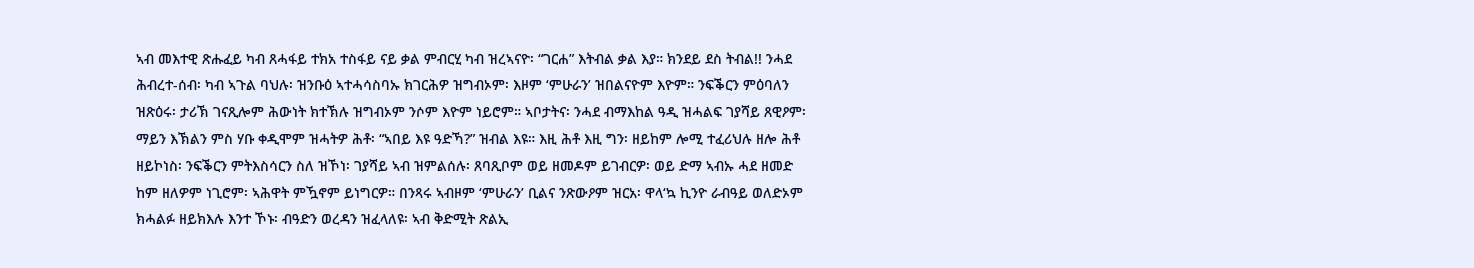ኣብ መእተዊ ጽሑፈይ ካብ ጸሓፋይ ተክአ ተስፋይ ናይ ቃል ምብርሂ ካብ ዝረኣናዮ፡ “ገርሐ” እትብል ቃል እያ። ክንደይ ደስ ትብል!! ንሓደ ሕብረተ-ሰብ፡ ካብ ኣጉል ባህሉ፡ ዝንቡዕ ኣተሓሳስባኡ ክገርሕዎ ዝግብኦም፡ እዞም ‘ምሁራን’ ዝበልናዮም እዮም። ንፍቕርን ምዕባለን ዝጽዕሩ፡ ታሪኽ ገናጺሎም ሕውነት ክተኽሉ ዝግብኦም ንሶም እዮም ነይሮም። ኣቦታትና፡ ንሓደ ብማእከል ዓዲ ዝሓልፍ ገያሻይ ጸዊዖም፡ ማይን እኽልን ምስ ሃቡ ቀዲሞም ዝሓትዎ ሕቶ፡ “ኣበይ እዩ ዓድኻ?” ዝብል እዩ። እዚ ሕቶ እዚ ግን፡ ዘይከም ሎሚ ተፈሪህሉ ዘሎ ሕቶ ዘይኮነስ፡ ንፍቕርን ምትእስሳርን ስለ ዝኾነ፡ ገያሻይ ኣብ ዝምልሰሉ፡ ጸባጺቦም ወይ ዘመዶም ይገብርዎ፡ ወይ ድማ ኣብኡ ሓደ ዘመድ ከም ዘለዎም ነጊሮም፡ ኣሕዋት ምዃኖም ይነግርዎ። በንጻሩ ኣብዞም ‘ምሁራን’ ቢልና ንጽውዖም ዝርአ፡ ዋላ‘ኳ ኪንዮ ራብዓይ ወለድኦም ክሓልፉ ዘይክእሉ እንተ ኾኑ፡ ብዓድን ወረዳን ዝፈላለዩ፡ ኣብ ቅድሚት ጽልኢ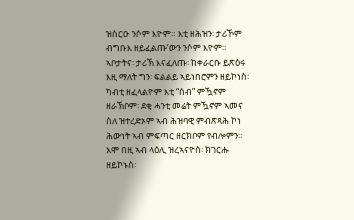ዝስርዑ ንሶም እዮም። እቲ ዘሕዝን፡ ታሪኾም ብግቡእ ዘይፈልጡ‘ውን ንሶም እዮም። ኣቦታትና፡ ታሪኽ እናፈለጡ፡ ከቀራርቡ ይጽዕሩ እዚ ማለት ግን፡ ፍልልይ ኣይነበሮምን ዘይኮነስ፡ ካብቲ ዘፈላልዮም እቲ “ሰብ” ምዃኖም ዘራኽቦም፡ ደቂ ሓንቲ መሬት ምዃኖም ኣመና ስለ ዝተረድኦም ኣብ ሕዝባዊ ምብጽጻሕ ኮነ ሕውነት ኣብ ምፍጣር ዘርክቦም የብሎምን። እሞ በዚ ኣብ ላዕሊ ዝረኣናዮስ፡ ክገርሑ ዘይኮኑስ፡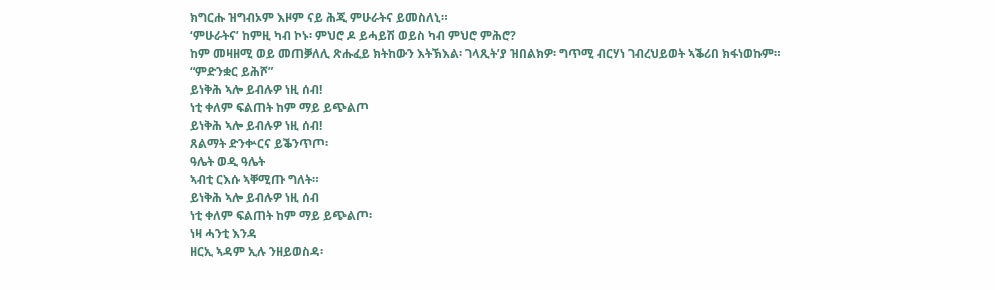ክግርሑ ዝግብኦም እዞም ናይ ሕጂ ምሁራትና ይመስለኒ።
‘ምሁራትና’ ከምዚ ካብ ኮኑ፡ ምህሮ ዶ ይሓይሽ ወይስ ካብ ምህሮ ምሕሮ?
ከም መዛዘሚ ወይ መጠቓለሊ ጽሑፈይ ክትከውን እትኽእል፡ ገላጺት’ያ ዝበልክዎ፡ ግጥሚ ብርሃነ ገብረህይወት ኣቕሪበ ክፋነወኩም።
“ምድንቋር ይሕሾ”
ይነቅሕ ኣሎ ይብሉዎ ነዚ ሰብ!
ነቲ ቀለም ፍልጠት ከም ማይ ይጭልጦ
ይነቅሕ ኣሎ ይብሉዎ ነዚ ሰብ!
ጸልማት ድንቍርና ይቕንጥጦ፡
ዓሌት ወዲ ዓሌት
ኣብቲ ርእሱ ኣቐሚጡ ግለት።
ይነቅሕ ኣሎ ይብሉዎ ነዚ ሰብ
ነቲ ቀለም ፍልጠት ከም ማይ ይጭልጦ፡
ነዛ ሓንቲ እንዳ
ዘርኢ ኣዳም ኢሉ ንዘይወስዳ፡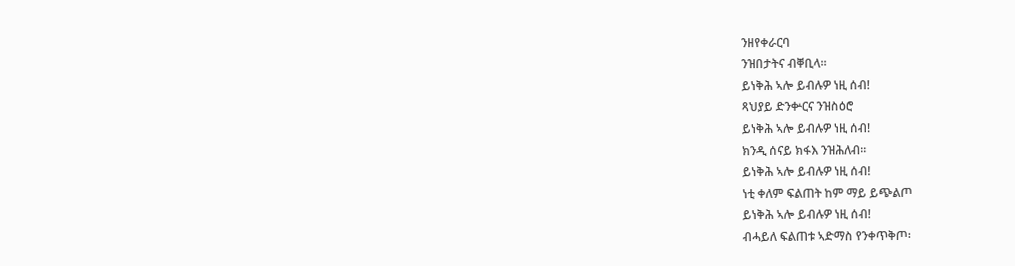ንዘየቀራርባ
ንዝበታትና ብቐቢላ።
ይነቅሕ ኣሎ ይብሉዎ ነዚ ሰብ!
ጻህያይ ድንቍርና ንዝስዕሮ
ይነቅሕ ኣሎ ይብሉዎ ነዚ ሰብ!
ክንዲ ሰናይ ክፋእ ንዝሕለብ።
ይነቅሕ ኣሎ ይብሉዎ ነዚ ሰብ!
ነቲ ቀለም ፍልጠት ከም ማይ ይጭልጦ
ይነቅሕ ኣሎ ይብሉዎ ነዚ ሰብ!
ብሓይለ ፍልጠቱ ኣድማስ የንቀጥቅጦ፡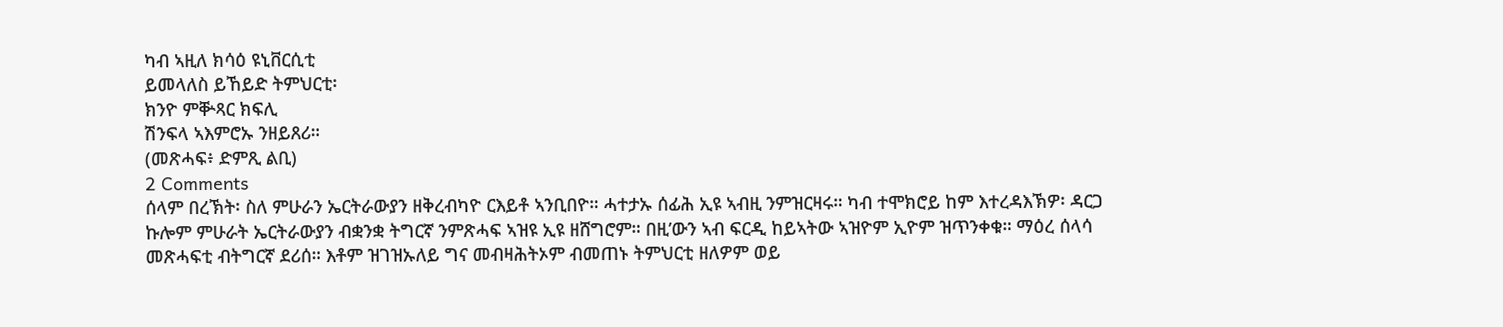ካብ ኣዚለ ክሳዕ ዩኒቨርሲቲ
ይመላለስ ይኸይድ ትምህርቲ፡
ክንዮ ምቝጻር ክፍሊ
ሽንፍላ ኣእምሮኡ ንዘይጸሪ።
(መጽሓፍ፥ ድምጺ ልቢ)
2 Comments
ሰላም በረኽት፡ ስለ ምሁራን ኤርትራውያን ዘቅረብካዮ ርእይቶ ኣንቢበዮ። ሓተታኡ ሰፊሕ ኢዩ ኣብዚ ንምዝርዛሩ። ካብ ተሞክሮይ ከም እተረዳእኽዎ፡ ዳርጋ ኩሎም ምሁራት ኤርትራውያን ብቋንቋ ትግርኛ ንምጽሓፍ ኣዝዩ ኢዩ ዘሸግሮም። በዚ’ውን ኣብ ፍርዲ ከይኣትው ኣዝዮም ኢዮም ዝጥንቀቁ። ማዕረ ሰላሳ መጽሓፍቲ ብትግርኛ ደሪሰ። እቶም ዝገዝኡለይ ግና መብዛሕትኦም ብመጠኑ ትምህርቲ ዘለዎም ወይ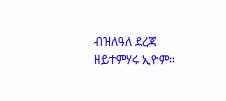ብዝለዓለ ደረጃ ዘይተምሃሩ ኢዮም።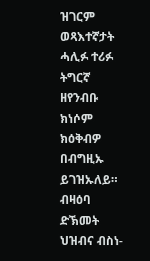ዝገርም ወጻእተኛታት ሓሊፉ ተሪፉ ትግርኛ ዘየንብቡ ክነሶም ክዕቅብዎ በብግዚኡ ይገዝኡለይ። ብዛዕባ ድኽመት ህዝብና ብስነ-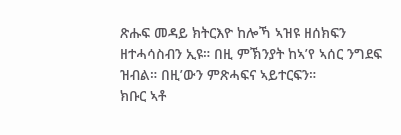ጽሑፍ መዳይ ክትርእዮ ከሎኻ ኣዝዩ ዘሰክፍን ዘተሓሳስብን ኢዩ። በዚ ምኽንያት ከኣ’የ ኣሰር ንግደፍ ዝብል። በዚ’ውን ምጽሓፍና ኣይተርፍን።
ክቡር ኣቶ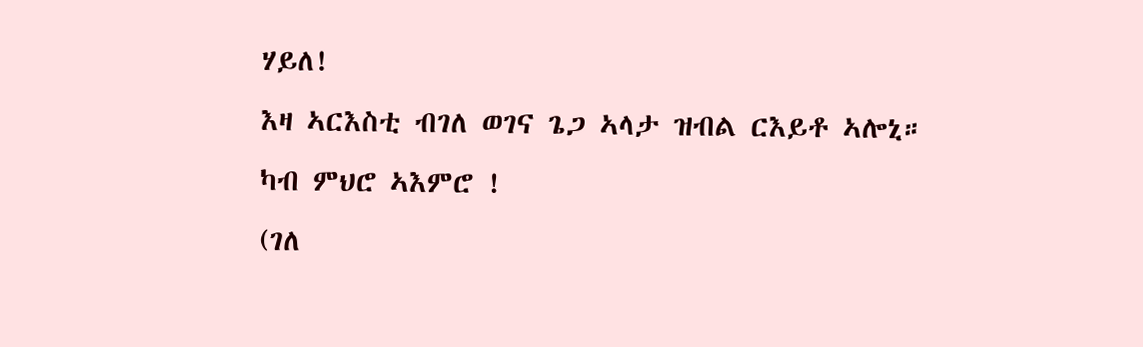ሃይለ!
እዛ ኣርእስቲ ብገለ ወገና ጌጋ ኣላታ ዝብል ርእይቶ ኣሎኒ።
ካብ ምህሮ ኣእምሮ !
(ገለ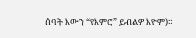ሰባት እውን “የእምሮ” ይብልዎ እዮም)።